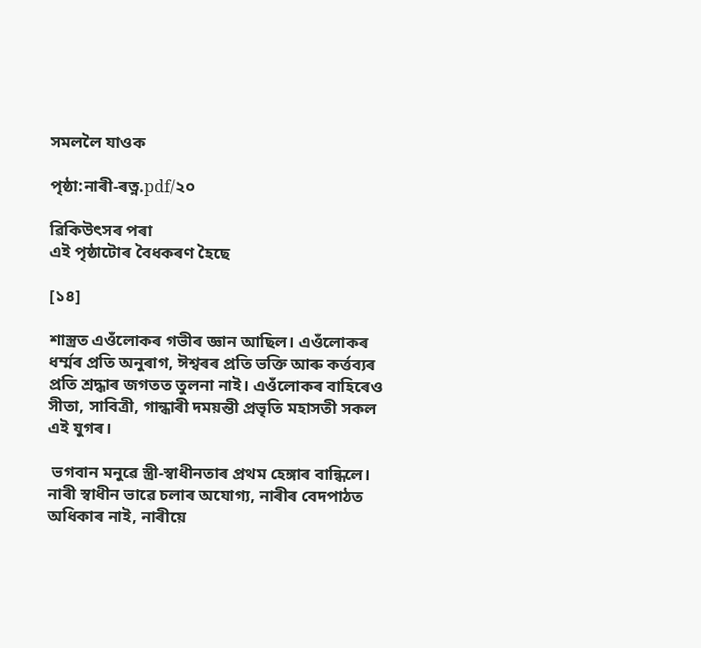সমললৈ যাওক

পৃষ্ঠা:নাৰী-ৰত্ন.pdf/২০

ৱিকিউৎসৰ পৰা
এই পৃষ্ঠাটোৰ বৈধকৰণ হৈছে

[১৪]

শাস্ত্ৰত এওঁলোকৰ গভীৰ জ্ঞান আছিল। এওঁলোকৰ ধৰ্ম্মৰ প্ৰতি অনুৰাগ, ঈশ্বৰৰ প্ৰতি ভক্তি আৰু কৰ্ত্তব্যৰ প্ৰতি শ্ৰদ্ধাৰ জগতত তুলনা নাই। এওঁলোকৰ বাহিৰেও সীতা, সাবিত্ৰী, গান্ধাৰী দময়ন্তী প্ৰভৃতি মহাসতী সকল এই যুগৰ।

 ভগবান মনুৱে স্ত্ৰী-স্বাধীনতাৰ প্ৰথম হেঙ্গাৰ বান্ধিলে। নাৰী স্বাধীন ভাৱে চলাৰ অযোগ্য, নাৰীৰ বেদপাঠত অধিকাৰ নাই, নাৰীয়ে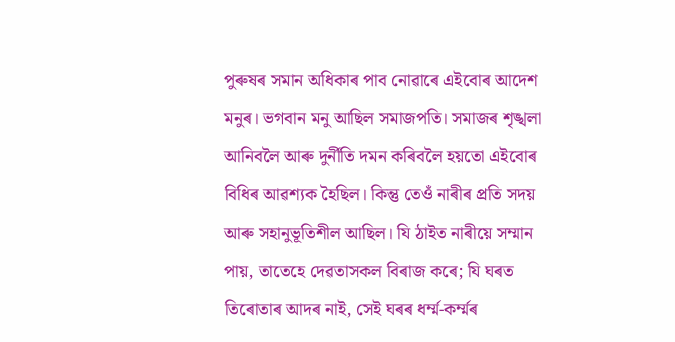পুৰুষৰ সমান অধিকাৰ পাব নোৱাৰে এইবোৰ আদেশ মনুৰ। ভগবান মনু আছিল সমাজপতি। সমাজৰ শৃঙ্খলা আনিবলৈ আৰু দুৰ্নীতি দমন কৰিবলৈ হয়তো এইবোৰ বিধিৰ আৱশ্যক হৈছিল। কিন্তু তেওঁ নাৰীৰ প্ৰতি সদয় আৰু সহানুভূতিশীল আছিল। যি ঠাইত নাৰীয়ে সম্মান পায়, তাতেহে দেৱতাসকল বিৰাজ কৰে; যি ঘৰত তিৰোতাৰ আদৰ নাই, সেই ঘৰৰ ধৰ্ম্ম-কৰ্ম্মৰ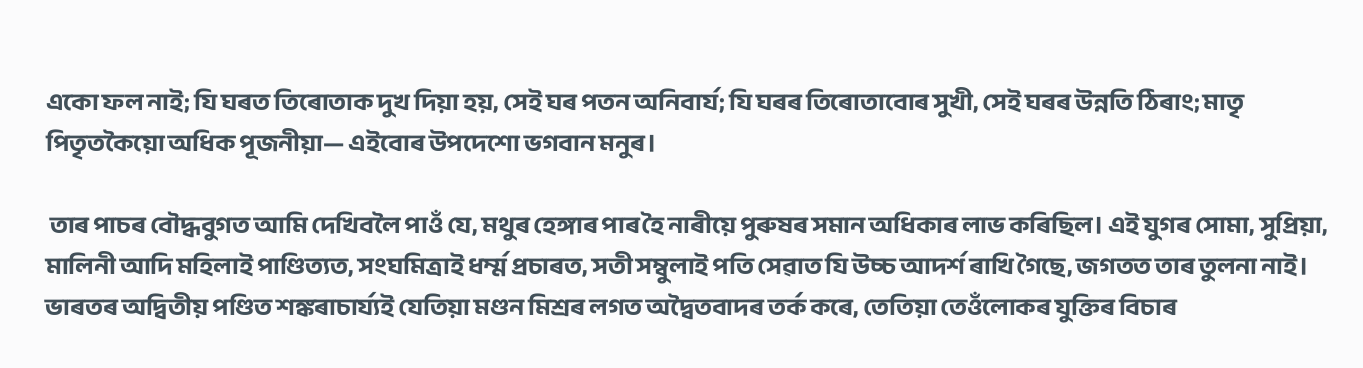একো ফল নাই; যি ঘৰত তিৰোতাক দুখ দিয়া হয়, সেই ঘৰ পতন অনিবাৰ্য; যি ঘৰৰ তিৰোতাবোৰ সুখী, সেই ঘৰৰ উন্নতি ঠিৰাং; মাতৃ পিতৃতকৈয়ো অধিক পূজনীয়া— এইবোৰ উপদেশো ভগবান মনুৰ।

 তাৰ পাচৰ বৌদ্ধবুগত আমি দেখিবলৈ পাওঁ যে, মথুৰ হেঙ্গাৰ পাৰ হৈ নাৰীয়ে পুৰুষৰ সমান অধিকাৰ লাভ কৰিছিল। এই যুগৰ সোমা, সুপ্ৰিয়া, মালিনী আদি মহিলাই পাণ্ডিত্যত, সংঘমিত্ৰাই ধৰ্ম্ম প্ৰচাৰত, সতী সম্বুলাই পতি সেৱাত যি উচ্চ আদৰ্শ ৰাখি গৈছে, জগতত তাৰ তুলনা নাই। ভাৰতৰ অদ্বিতীয় পণ্ডিত শঙ্কৰাচাৰ্য্যই যেতিয়া মণ্ডন মিশ্ৰৰ লগত অদ্বৈতবাদৰ তৰ্ক কৰে, তেতিয়া তেওঁলোকৰ যুক্তিৰ বিচাৰ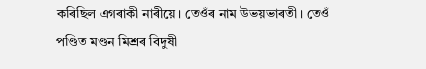কৰিছিল এগৰাকী নাৰীয়ে। তেওঁৰ নাম উভয়ভাৰতী। তেওঁ পণ্ডিত মণ্ডন মিশ্ৰৰ বিদুষী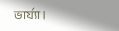ভাৰ্য্যা।